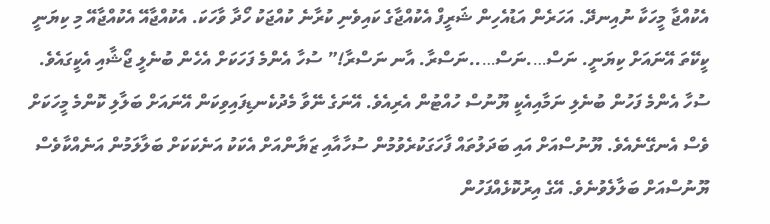އެކުއްޖާ މީހަކާ ނުއިނދޭ. އަހަރެން އަޑުއެހިން ޝަރީފް އެކުއްޖާގެ ކައިވެނި ކުރާނެ ކުއްޖަކު ހޯދާ ވާހަކަ. އެކުއްޖާއޭ އެކުއްޖާއޭ މި ކިޔަނީ ކީކޭތަ އޭނައަށް ކިޔަނީ. ނަސް….ނަސް…..ނަސްރާ. އާނ ނަސްރާ!” ސުހާ އެންމެ ފަހަކަށް އެހެން ބުނެލީ ޖޯޝާއި އެކީގައެވެ. ސުހާ އެންމެ ފަހުން ބުނެލި ނަމާއިއެކީ ޔޫނުސް ހުއްޓުން އެރިއެވެ. އޭނަގެ ނޭވާ މެދުކެނޑިފައިވިކަން އޭނައަށް ބަލާލި ކޮންމެ މީހަކަށް ވެސް އެނގޭނެއެވެ. ޔޫނުސްއަށް އައި ބަދަލުތައް ފާހަގަކުރެވުމުން ސުހާއާއި ޒަޔާންއަށް އެކަކު އަނެކަކަށް ބަލާލަމުން އަނެއްކާވެސް ޔޫނުސްއަށް ބަލާލެވުނެވެ. އޭގެ އިރުކޮޅެއްފަހުން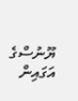ޔޫނުސްގެ އަގައިން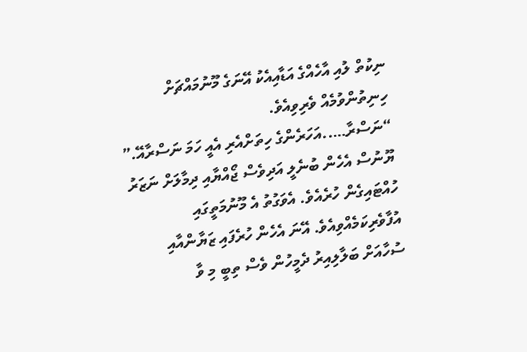ނިކުތް ލުއި އާހެއްގެ އަޑާއިއެކު އޭނަގެ މޫނުމައްޗަށް ހިނިތުންވުމެއް ވެރިވިއެވެ.
“ނަސްރާ…..އަހަރެންގެ ހިތަށްއެރި އެއީ ހަމަ ނަސްރާއޭ.” ޔޫނުސް އެހެން ބުނެލީ އަދިވެސް ޖޯއްޔާއި ދިމާލަށް ނަޒަރު ހުއްޓައިގެން ހުރެއެވެ. އެވަގުތު އެ މޫނުމަތީގައި އުފާވެރިކަމެއްވިއެވެ. އޭނަ އެހެން ހުރެފައި ޒަޔާންއާއި ސުހާއަށް ބަލާލިއިރު ދެމީހުން ވެސް ތިބީ މި ވާ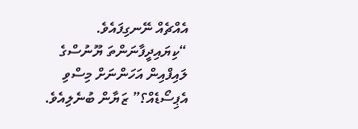އެއްޗެއް ނޭނގިފައެވެ.
“ކިޔައިދީފާނަންތަ ޔޫނުސްގެ ލައިފްއިން އަހަންނަށް މިސްވި އެޕިސޯޑެއް؟” ޒަޔާން ބުނެލިއެވެ.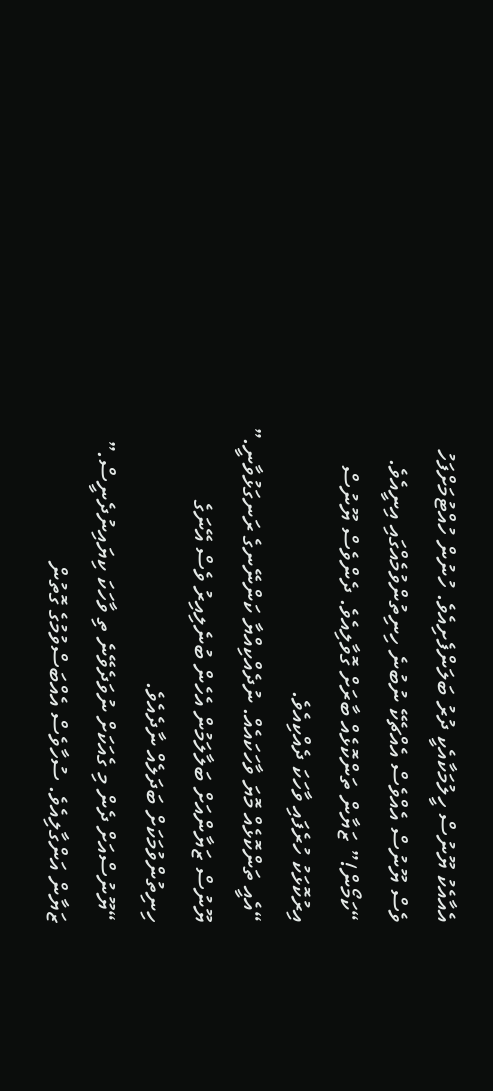އެއާއެކު ޔޫނުސް ހީލުމަކާއެކީ ދުރު ބަލަންފެށިއެވެ. ހުނުން ހުއްޓުމަށްފަހު ވެސް ޔޫނުސް އެއްވެސް އެއްޗެކޭ ނުބުނެ ހިނިތުންވުމެއްގައި އިނީއެވެ.
“ކަމޯން!” ޒަޔާން ތަންކޮޅެއް ބާރަށް ގޮވާލިއެވެ. ދެންވެސް ޔޫނުސް އިރުކޮޅަކު ހުރެފައި ވާހަކަ ދެއްކިއެވެ.
“އެއީ ތަންކޮޅެއް މޮޔަ ވާހަކައެއް. ނުދެއްކިއްޔާ ކަންނޭނގެ ރަނގަޅުވާނީ.” ޔޫނުސް ޒަޔާންއަށް ބަލާލަމުން އެހެން ބުނެލިއިރު ވެސް އޭނަގެ ހިނިތުންވުމަކަށް ބަދަލެއް ނާދެއެވެ.
“ޔޫނުސްއަށް ދެން މި ގެއަކަށް ނުވަދެވޭނެ ތި ވާހަކަ ކިޔައިނުދެނީސް.” ޒަޔާން އަންގާލިއެވެ. ސުހާވެސް އެއްބަސްވުމުގެ ގޮތުން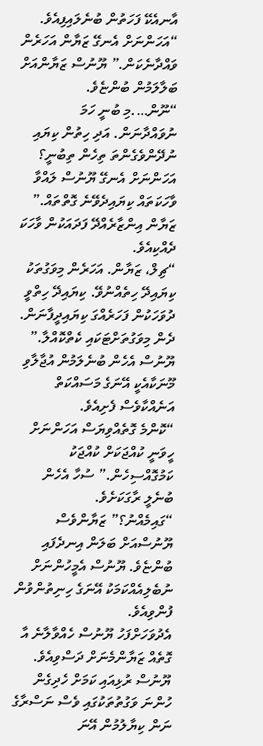އާނއެކޭ ފަހަތުން ބުނެލައިފިއެވެ.
“އަހަންނަށް އެނގޭ ޒަޔާން އަހަރެން ވައްދާނެކަން.” ޔޫނުސް ޒަޔާންއަށް ބަލާލަމުން ބުންޏެވެ.
“ނޫން….މި ބުނީ ހަމަ ނުވައްދާނަން. އަދި ހިތުން ކިޔައި ނުދޭންވެގެންތަ ތިހެން ތިބުނީ؟ އަހަންނަށް އެނގޭ ޔޫނުސް ލައްވާ ވާހަކަތައް ކިޔައިދެވޭނެ ގޮތްތައް.” ޒަޔާން އިންޒާރެއްދޭ ފަދައަކުން ވާހަކަ ދެއްކިއެވެ.
“ޗިލް، ޒަޔާން. އަހަރެން މިވަގުތަކު ކިޔައިދޭ ހިތެއްނުވޭ. ކިޔައިދޭ ހިތްވީ ދުވަހަކުން ފަހަރެއްގަ ކިޔައިދީފާނަން. ދެން މިވަގުތަށްޓަކައި ކެތްކޮއްލާ.” ޔޫނުސް އެހެން ބުނެލަމުން އުޖާލާވި މޫނަކާއެކީ އޭނަގެ މަސައްކަތް އަނެއްކާވެސް ފެށިއެވެ.
“ކޮންމެ ގޮތެއްވިޔަސް އަހަންނަށް ހީވަނީ ކުއްޖަކަށް ކުއްޖަކު ކަމުގޮއްސިހެން.” ސުހާ އެހެން ބުނެލީ ރާގަކަށެވެ.
“ގައިމެއްނު؟” ޒަޔާންވެސް ޔޫނުސްއަށް ބަލަން އިނދެފައި ބުންޏެވެ. ޔޫނުސް އެމީހުންނަށް ނުބެލިއެއްކަމަކު އޭނަގެ ހިނިތުންވުން ފުންވިއެވެ.
އެދުވަހަށްފަހު ޔޫނުސް ހެއްވާލާނެ އާ ގޮތެއް ޒަޔާންމެނަށް ދަސްވިއެވެ. ޔޫނުސް ރުޅިއައި ކަމަށް ހެދިގެން ހުންނަ ވަގުތުތަކުގައި ވެސް ނަސްރާގެ ނަން ކިޔާލުމުން އޭނަ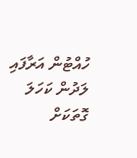ހުއްޓުން އަރާފައި ލަދުން ކަހަލަ ގޮތަކަށް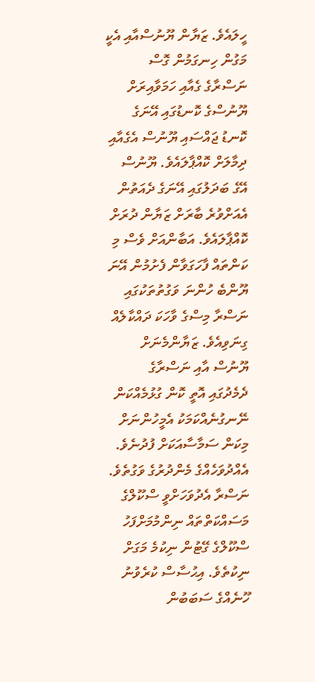ހީލައެވެ. ޒަޔާން ޔޫނުސްއާއި އެކީ މަގުން ހިނގަމުން ގޮސް ނަސްރާގެ ގެއާއި ހަމަވާއިރަށް ޔޫނުސްގެ ކޮނޑުގައި އޭނަގެ ކޮނޑު ޖައްސައި ޔޫނުސް އެގެއާއި ދިމާލަށް ކޮއްޕާލައެވެ. ޔޫނުސް އޭގެ ބަދަލުގައި އޭނަގެ ދެއަތުން އެއަށްވުރެ ބާރަށް ޒަޔާން ދުރަށް ކޮއްޕާލައެވެ. އަބާންއަށް ވެސް މި ކަންތައް ފާހަގަވާން ފެށުމުން އޭނަ ޔޫންބެ ހުންނަ ވަގުތުތަކުގައި ނަސްރާ މިސްގެ ވާހަކަ ދައްކާލެއް ގިނަވިއެވެ. ޒަޔާންމެނަށް ޔޫނުސް އާއި ނަސްރާގެ ދެމެދުގައި އޮތީ ކޮން ގުޅުމެއްކަން ނޭނގުނެއްކަމަކު އެމީހުންނަށް މިކަން ސަމާސާއަކަށް ފުދުނެވެ.
އެއްދުވަހެއްގެ މެންދުރުގެ ވަގުތެވެ. ނަސްރާ އެދުވަހަށްވީ ސްކޫލްގެ މަސައްކަތްތައް ނިންމުމަށްފަހު ސްކޫލްގެ ގޭޓުން ނިކުމެ މަގަށް ނިކުތެވެ. އިޙުސާސް ކުރެވުނު ހޫނެއްގެ ސަބަބުން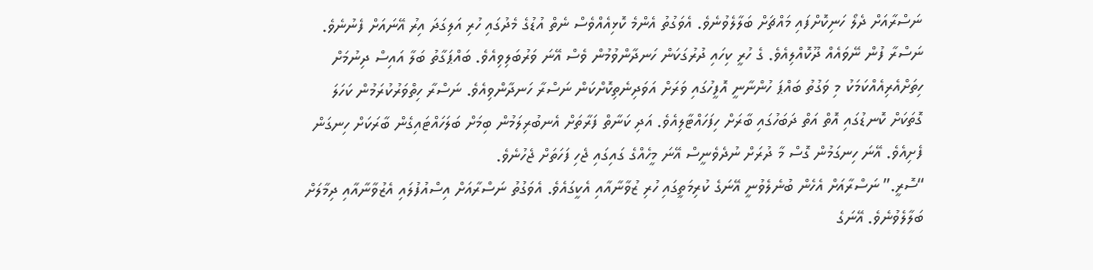ނަސްރާއަށް ދެލޯ ހަނިކޮށްފައި މައްޗަށް ބަލާލެވުނެވެ. އެވަގުތު އެންމެ ކޮޅިއެއްވެސް ނެތް އުޑުގެ މެދުގައި ހުރި އަލިގަދަ އިރު އޭނައަށް ފެނުނެވެ. ނަސްރާ ފުން ނޭވައެއް ދޫކޮއްލިއެވެ. ގެ ހުރީ ކިހައި ދުރުގަކަން ހަނދާންވުމުން ވެސް އޭނަ ވަރުބަލިވިއެވެ. ބައްޕަގާތު ބަލާ އައިސް ދިނުމަށް ހިތަށްއެރިއެއްކަމަކު މި ވަގުތު ބައްޕަ ހުންނާނީ އޮފީހުގައި ވަރަށް އަވަދިނެތިކޮށްކަން ނަސްރާ ހަނދާންވިއެވެ. ނަސްރާ ހިތްވަރުކުރަމުން ކަހަލަ ގޮތަކަށް ކޮނޑުގައި އޮތް އަތް ދަބަހުގައި ބާރަށް ހިފަހައްޓާލިއެވެ. އަދި ކަނާތް ފަރާތަށް އެނބުރިލަމުން ބިމަށް ބަލަހައްޓައިގެން ބާރަކަށް ހިނގަން ފެށިއެވެ. އޭނަ ހިނގަމުން ގޮސް މާ ދުރަށް ނުދެވެނީސް އޭނަ މީހެއްގެ ގައިގައި ޖެހި ފަހަތަށް ޖެހުނެވެ.
“ސޮރީ.” ނަސްރާއަށް އެހެން ބުނެލެވުނީ އޭނަގެ ކުރިމަތީގައި ހުރި ޒުވާނާއާއި އެކީގައެވެ. އެވަގުތު ނަސްރާއަށް އިސްއުފުލައި އެޒުވާނާއާއި ދިމާލަށް ބަލާލެވުނެވެ. އޭނަގެ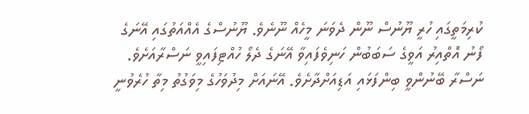ކުރިމަތީގައި ހުރީ ޔޫނުސް ނޫން ދެވަނަ މީހެއް ނޫނެވެ. ޔޫނުސްގެ އެއްއަތުގައި އޭނަގެ ފޯނު އޮތްއިރު އަވީގެ ސަބަބުން ހަނިވެފައިވާ އޭނަގެ ދެލޯ ހުއްޓިފައިވީ ނަސްރާއަށެވެ. ނަސްރާ ބޭނުންވީ ބިންފަޅައި އަޑިއަށްދާށެވެ. އޭނައަށް މިދުވަހުގެ މިވަގުތު މިތާ ހުރެވުނީ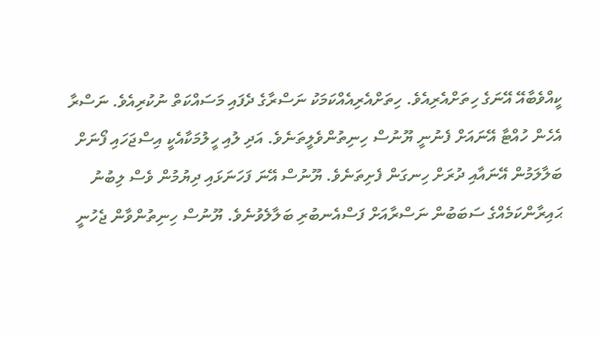ކީއްވެބާއޭ އޭނަގެ ހިތަށްއެރިއެވެ. ހިތަށްއެރިއެއްކަމަކު ނަސްރާގެ ދެފައި މަސައްކަތް ނުކުރިއެވެ. ނަސްރާ އެހެން ހުއްޓާ އޭނައަށް ފެނުނީ ޔޫނުސް ހިނިތުންވެލީތަނެވެ. އަދި ލުއި ހީލުމަކާއެކީ އިސްޖަހައި ފޯނަށް ބަލާލަމުން އޭނައާއި ދުރަށް ހިނގަން ފެށިތަނެވެ. ޔޫނުސް އޭނަ ފަހަނަޅައި ދިޔުމުން ވެސް ލިބުނު ޙައިރާންކަމެއްގެ ސަބަބުން ނަސްރާއަށް ފަސްއެނބުރި ބަލާލެވުނެވެ. ޔޫނުސް ހިނިތުންވާން ޖެހުނީ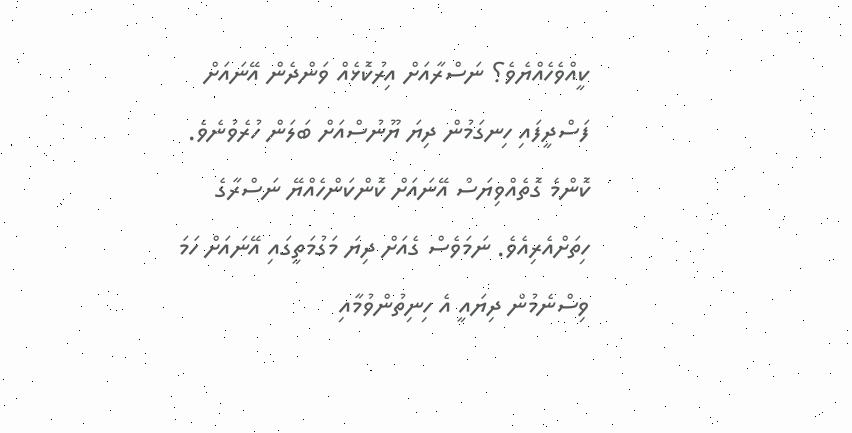ކީއްވެހެއްޔެވެ؟ ނަސްރާއަށް އިރުކޮޅެއް ވަންދެން އޭނައަށް ފަސްދީފައި ހިނގަމުން ދިޔަ ޔޫނުސްއަށް ބަލަން ހުރެވުނެވެ. ކޮންމެ ގޮތެއްވިޔަސް އޭނައަށް ކޮންކަންހެއްޔޭ ނަސްރާގެ ހިތަށްއެރިއެވެ. ނަމަވެސް ގެއަށް ދިޔަ މަގުމަތީގައި އޭނައަށް ހަމަ ވިސްނެމުން ދިޔައީ އެ ހިނިތުންވުމާއި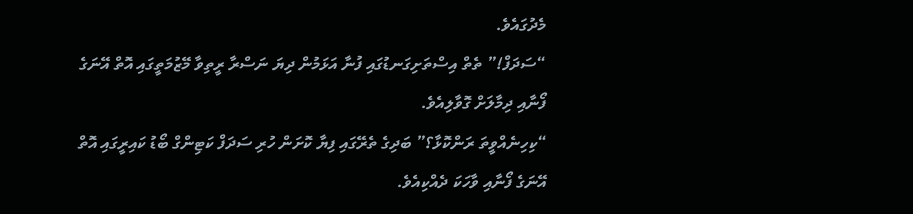މެދުގައެވެ.
“ސަދަފް!” ތެތް އިސްތަށިގަނޑުގައި ފުނާ އަޅަމުން ދިޔަ ނަސްރާ ރީތިވާ މޭޒުމަތީގައި އޮތް އޭނަގެ ފޯނާއި ދިމާލަށް ގޮވާލިއެވެ.
“ކިހިނެއްވީތަ ރަންކޮޅާ؟” ބަދިގެ ތެރޭގައި ފިޔާ ކޮށަން ހުރި ސަދަފް ކަޓިންގް ބޯޑު ކައިރީގައި އޮތް އޭނަގެ ފޯނާއި ވާހަކަ ދެއްކިއެވެ.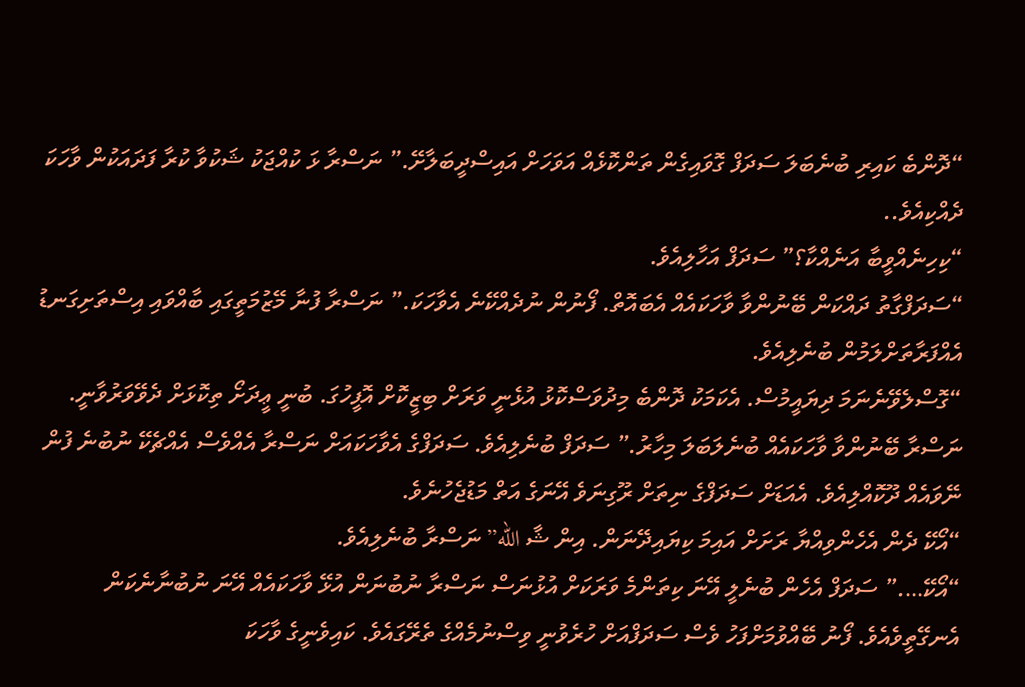“ދޮންބެ ކައިރި ބުނެބަލަ ސަދަފް ގޮވައިގެން ތަންކޮޅެއް އަވަހަށް އައިސްދީބަލާށޭ.” ނަސްރާ ޅަ ކުއްޖަކު ޝަކުވާ ކުރާ ފަދައަކުން ވާހަކަ ދެއްކިއެވެ..
“ކިހިނެއްވީބާ އަނެއްކާ؟” ސަދަފް އަހާލިއެވެ.
“ސަދަފްގާތު ދައްކަން ބޭނުންވާ ވާހަކައެއް އެބައޮތް. ފޯނުން ނުދެއްކޭނެ އެވާހަކަ.” ނަސްރާ ފުނާ މޭޒުމަތީގައި ބާއްވައި އިސްތަށިގަނޑު އެއްފަރާތަށްލަމުން ބުނެލިއެވެ.
“ގޮސްލެވޭނެނަމަ ދިޔައީމުސް. އެކަމަކު ދޮންބެ މިދުވަސްކޮޅު އުޅެނީ ވަރަށް ބިޒީކޮށް އޮފީހުގަ. ބުނީ ޢީދަށޯ ތިކޮޅަށް ދެވޭވަރުވާނީ. ނަސްރާ ބޭނުންވާ ވާހަކައެއް ބުނެލަބަލަ މިހާރު.” ސަދަފް ބުނެލިއެވެ. ސަދަފްގެ އެވާހަކައަށް ނަސްރާ އެއްވެސް އެއްޗެކޭ ނުބުނެ ފުން ނޭވައެއް ދޫކޮއްލިއެވެ. އެއަޑަށް ސަދަފްގެ ނިތަށް ރޫގިނަވެ އޭނަގެ އަތް މަޑުޖެހުނެވެ.
“އޯކޭ ދެން އެހެންވިއްޔާ ރަށަށް އައިމަ ކިޔައިދޭނަން. އިން ޝާ الله” ނަސްރާ ބުނެލިއެވެ.
“އޯކޭ….” ސަދަފް އެހެން ބުނެލީ އޭނަ ކިތަންމެ ވަރަކަށް އުޅުނަސް ނަސްރާ ނުބުނަން އުޅޭ ވާހަކައެއް އޭނަ ނުބުނާނެކަން އެނގޭތީވެއެވެ. ފޯނު ބޭއްވުމަށްފަހު ވެސް ސަދަފްއަށް ހުރެވުނީ ވިސްނުމެއްގެ ތެރޭގައެވެ. ކައިވެނީގެ ވާހަކަ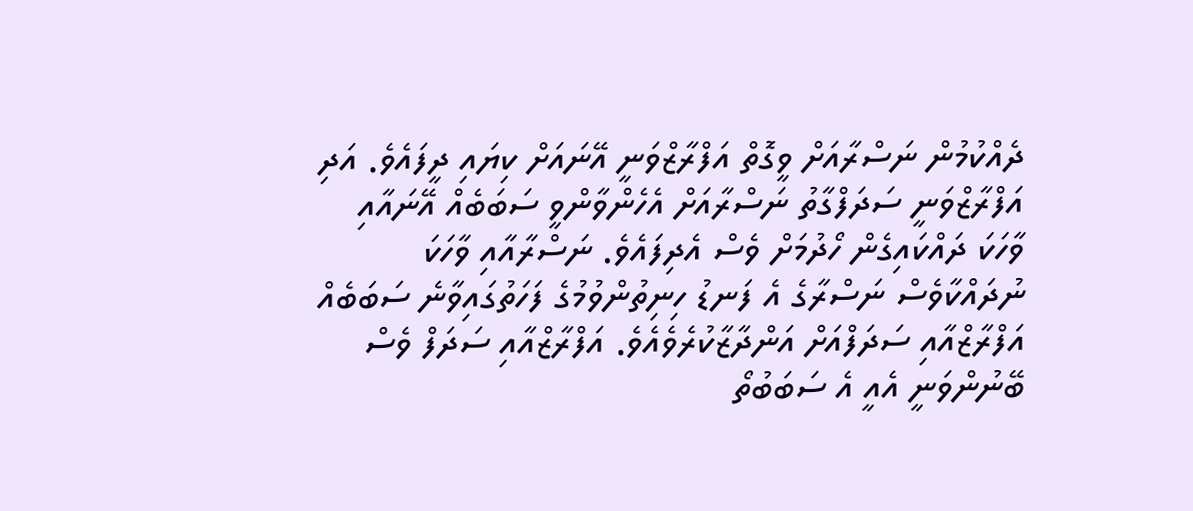ދެއްކުމުން ނަސްރާއަށް ވީގޮތް އަފްރާޒްވަނީ އޭނައަށް ކިޔައި ދީފައެވެ. އަދި އަފްރާޒްވަނީ ސަދަފްގާތު ނަސްރާއަށް އެހެންވާންވީ ސަބަބެއް އޭނައާއި ވާހަކަ ދައްކައިގެން ހޯދުމަށް ވެސް އެދިފައެވެ. ނަސްރާއާއި ވާހަކަ ނުދައްކާވެސް ނަސްރާގެ އެ ފަނޑު ހިނިތުންވުމުގެ ފަހަތުގައިވާނެ ސަބަބެއް އަފްރާޒްއާއި ސަދަފްއަށް އަންދާޒާކުރެވެއެވެ. އަފްރާޒްއާއި ސަދަފް ވެސް ބޭނުންވަނީ އެއީ އެ ސަބަބުތޯ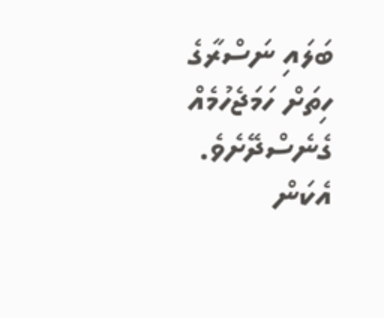ބަލައި ނަސްރާގެ ހިތަށް ހަމަޖެހުމެއް ގެނެސްދޭށެވެ. އެކަން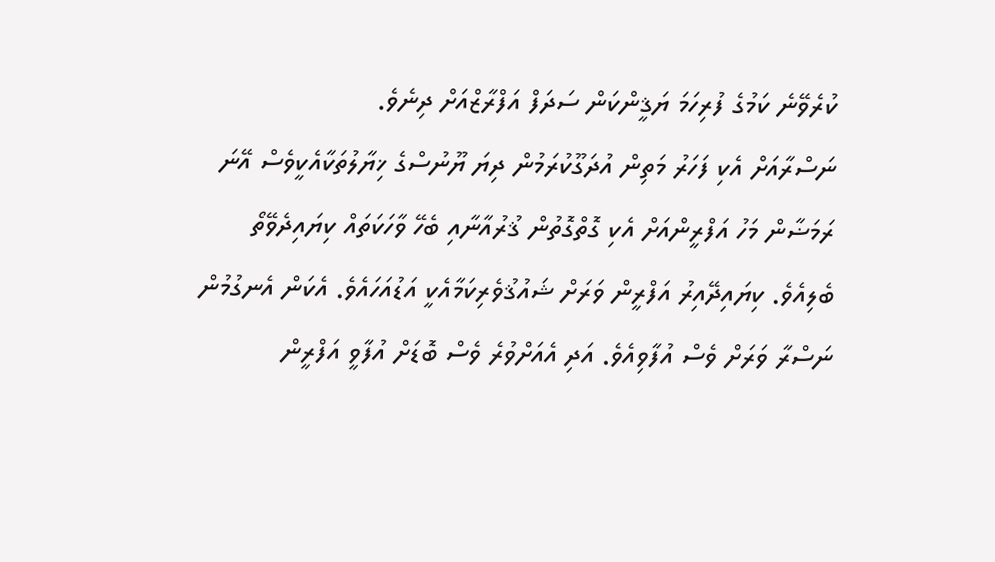ކުރެވޭނެ ކަމުގެ ފުރިހަމަ ޔަޤީންކަން ސަދަފް އަފްރާޒްއަށް ދިނެވެ.
ނަސްރާއަށް އެކި ފަހަރު މަތިން އުދަގޫކުރަމުން ދިޔަ ޔޫނުސްގެ ޚިޔާލުތަކާއެކީވެސް އޭނަ ރަމަޟާން މަހު އަފްރީންއަށް އެކި ގޮތްގޮތުން ޤުރުއާނާއި ބެހޭ ވާހަކަތައް ކިޔައިދެވޭތޯ ބެލިއެވެ. ކިޔައިދޭއިރު އަފްރީން ވަރަށް ޝައުޤުވެރިކަމާއެކީ އަޑުއަހައެވެ. އެކަން އެނގުމުން ނަސްރާ ވަރަށް ވެސް އުފާވިއެވެ. އަދި އެއަށްވުރެ ވެސް ބޮޑަށް އުފާވީ އަފްރީން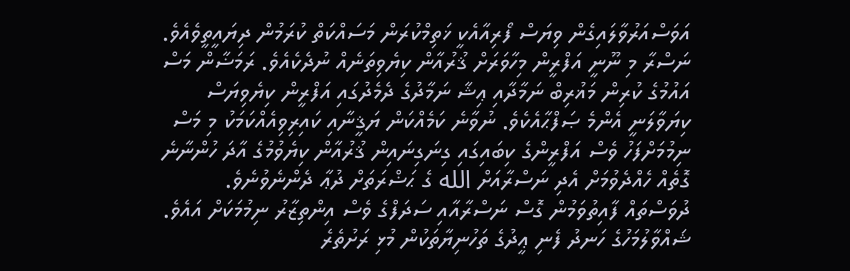އަވަސްއަރުވާލައިގެން ވިޔަސް ފޯރިއާއެކީ ޚަތިމްކުރަން މަސައްކަތް ކުރަމުން ދިޔައީތީވެއެވެ. ނަސްރާ މި ނޫނީ އަފްރީން މިހާވަރަށް ޤުރުއާން ކިޔެވިތަނެއް ނުދެކެއެވެ. ރަމަޟާން މަސް އައުމުގެ ކުރިން މަޣުރިބް ނަމާދާއި ޢިޝާ ނަމާދުގެ ދެމެދުގައި އަފްރީން ކިޔެވިޔަސް ކިޔަވާލަނީ އެންމެ ޞަފްޙާއެކެވެ. ނުވާނެ ކަމެއްކަން ޔަޤީނާއި ކައިރިވިއެއްކަމަކު މި މަސް ނިމުމަށްފަހު ވެސް އަފްރީންގެ ކިބައިގައި ގިނަގިނައިން ޤުރުއާން ކިޔެވުމުގެ އާދަ ހުންނާނެ ގޮތެއް ހެއްދެވުމަށް އެދި ނަސްރާއަށް الله ގެ ޙަޟްރަތަށް ދުޢާ ދެންނެވުނެވެ.
ދުވަސްތައް ފާއިތުވަމުން ގޮސް ނަސްރާއާއި ސަދަފްގެ ވެސް އިންތިޒާރު ނިމުމަކަށް އައެވެ. ޝައްވާލުމަހުގެ ހަނދު ފެނި ޢީދުގެ ތަހުނިޔާތަކުން މުޅި ރަށުތެރެ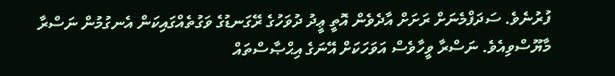ފުރުނެވެ. ސަދަފްމެނަށް ރަށަށް އާދެވެން އޮތީ ޢީދު ދުވަހުގެ ރޭގަނޑުގެ ވަގުތެއްގައިކަން އެނގުމުން ނަސްރާ މާޔޫސްވިއެވެ. ނަސްރާ ވީހާވެސް އަވަހަކަށް އޭނަގެ އިޙްޞާސްތައް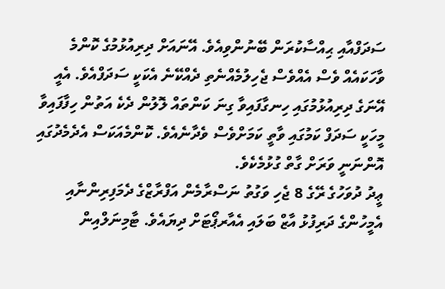ސަދަފްއާއި ޙިއްސާކުރަން ބޭނުންވިއެވެ. އޭނައަށް ދިރިއުޅުމުގެ ކޮންމެ ވާހަކައެއް ވެސް އެއްވެސް ޖެހިލުމެއްނެތި ދެއްކޭނެ އެކަކީ ސަދަފްއެވެ. އެއީ އޭނަގެ ދިރިއުޅުމުގައި ހިނގާފައިވާ ގިނަ ކަންތައް ލޮލުން ދެކެ އަތުން ހިފާފައިވާ މީހަކީ ސަދަފް ކަމުގައި ވާތީ ކަމަށްވެސް ވެދާނެއެވެ. ކޮންމެއަކަސް އެދެމެދުގައި އޮންނަނީ ވަރަށް ގާތް ގުޅުމެކެވެ.
ޢީދު ދުވަހުގެ ރޭގެ 8 ޖެހި ވަގުތު ނަސްރާމެން އަފްރާޒްގެ ދެމަފިރިންނާއި އެމީހުންގެ ދަރިފުޅު އާޒް ބަލައި އެއާރޕޯޓަށް ދިޔައެވެ. ޓާމިނަލްއިން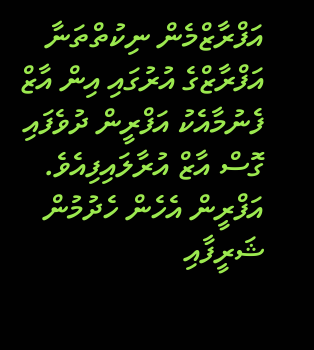އަފްރާޒްމެން ނިކުތްތަނާ އަފްރާޒްގެ އުރުގައި އިން އާޒް ފެނުމާއެކު އަފްރީން ދުވެފައި ގޮސް އާޒް އުރާލައިފިއެވެ. އަފްރީން އެހެން ހެދުމުން ޝަރީފާއި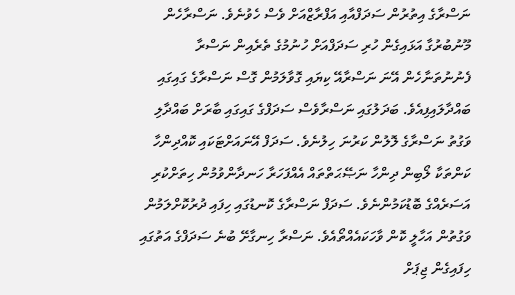ނަސްރާގެ އިތުރުން ސަދަފްއާއި އަފްރާޒްއަށް ވެސް ހެވުނެވެ. ނަސްރާހެން މޫނުބުރުގާ އަޅައިގެން ހުރި ސަދަފްއަށް ހުނުމުގެ ތެރެއިން ނަސްރާ ފެނުނުތަނާހެން އޭނަ ނަސްރާއޭ ކިޔައި ގޮވާލަމުން ގޮސް ނަސްރާގެ ގައިގައި ބައްދާލައިފިއެވެ. ބަދަލުގައި ނަސްރާވެސް ސަދަފްގެ ގައިގައި ބާރަށް ބައްދާލި ވަގުތު ނަސްރާގެ ލޮލުން ކަރުނަ ހިލުނެވެ. ސަދަފް އޭނައަށްޓަކައި ކޮއްދިންހާ ކަންތަކާ ލޯބިން ދިންހާ ނަޞޭޙަތްތައް އެއްފަހަރާ ހަނދާންވުމުން ހިތަށްކުރި އަސަރެއްގެ ބޮޑުކަމުންނެވެ. ސަދަފް ނަސްރާގެ ކޮނޑުގައި ހިފައި ދުރުކޮށްލަމުން ވަގުތުން އަހާލީ ކޮން ވާހަކައެއްތޯއެވެ. ނަސްރާ ހިނގާށޭ ބުނެ ސަދަފްގެ އަތުގައި ހިފައިގެން ޖިޕަށް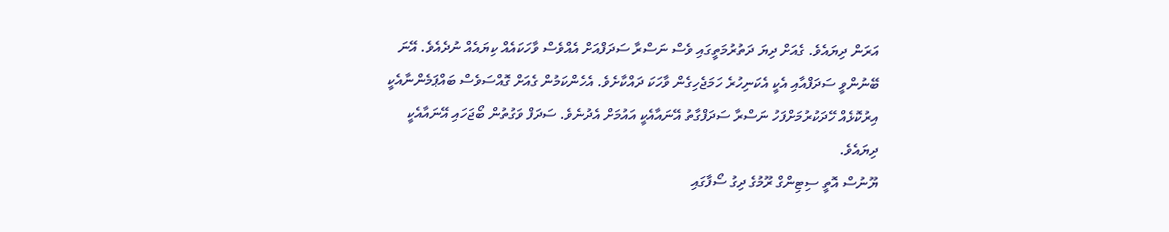އަރަން ދިޔައެވެ. ގެއަށް ދިޔަ ދަތުރުމަތީގައި ވެސް ނަސްރާ ސަދަފްއަށް އެއްވެސް ވާހަކައެއް ކިޔައެއް ނުދެއެވެ. އޭނަ ބޭނުންވީ ސަދަފްއާއި އެކީ އެކަނިހުރެ ހަމަޖެހިގެން ވާހަކަ ދައްކާށެވެ. އެހެންކަމުން ގެއަށް ގޮއްސަވެސް ބައްޕަމެންނާއެކީ އިރުކޮޅެއް ހޭދަކުރުމަށްފަހު ނަސްރާ ސަދަފްގާތު އޭނައާއެކީ އައުމަށް އެދުނެވެ. ސަދަފް ވަގުތުން ބޯޖަހައި އޭނައާއެކީ ދިޔައެވެ.
ޔޫނުސް އޮތީ ސިޓިންގް ރޫމުގެ ދިގު ސޯފާގައި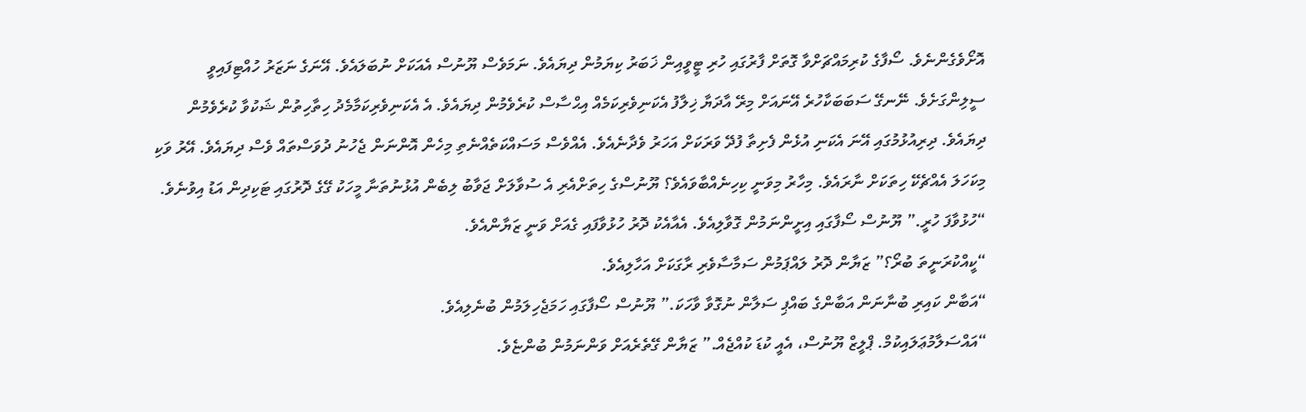އޮށޯވެގެންނެވެ. ސޯފާގެ ކުރިމައްޗަށްވާ ގޮތަށް ފާރުގައި ހުރި ޓީވީއިން ޚަބަރު ކިޔަމުން ދިޔައެވެ. ނަމަވެސް ޔޫނުސް އެއަކަށް ނުބަލައެވެ. އޭނަގެ ނަޒަރު ހުއްޓިފައިވީ ސީލިންގަށެވެ. ނޭނގޭ ސަބަބަކާހުރެ އޭނައަށް މިރޭ އާދަޔާ ޚިލާފު އެކަނިވެރިކަމެއް އިޙްސާސް ކުރެވެމުން ދިޔައެވެ. އެ އެކަނިވެރިކަމާމެދު ހިތާހިތުން ޝަކުވާ ކުރެވެމުން ދިޔައެވެ. ދިރިއުޅުމުގައި އޭނަ އެކަނި އުޅެން ފެށިތާ ފުދޭ ވަރަކަށް އަހަރު ވެދާނެއެވެ. އެއްވެސް މަސައްކަތެއްނެތި މިހެން އޮންނަން ޖެހުނު ދުވަސްތައް ވެސް ދިޔައެވެ. އޭރު ވަކި މިކަހަލަ އެއްޗެކޭ ހިތަކަށް ނާރައެވެ. މިހާރު މިވަނީ ކިހިނެއްބާވައެވެ؟ ޔޫނުސްގެ ހިތަށްއެރި އެ ސުވާލަށް ޖަވާބު ލިބެން އުޅުނުތަނާ މީހަކު ގޭގެ ދޮރުގައި ޓަކިދިން އަޑު އިވުނެވެ.
“ހުޅުވާފަ ހުރީ.” ޔޫނުސް ސޯފާގައި އިށީންނަމުން ގޮވާލިއެވެ. އެއާއެކު ދޮރު ހުޅުވާފައި ގެއަށް ވަނީ ޒަޔާންއެވެ.
“ކީއްކުރަނީތަ ބުރޯ؟” ޒަޔާން ދޮރު ލައްޕަމުން ސަމާސާވެރި ރާގަކަށް އަހާލިއެވެ.
“އަބާން ކައިރި ބުނާނަން އަބާންގެ ބައްޕި ސަލާން ނުގޮވާ ވާހަކަ.” ޔޫނުސް ސޯފާގައި ހަމަޖެހިލަމުން ބުނެލިއެވެ.
“އައްސަލާމުޢަލައިކުމް. ޕްލީޒް ޔޫނުސް، އެއީ ކުޑަ ކުއްޖެއް.” ޒަޔާން ގޭތެރެއަށް ވަންނަމުން ބުންޏެވެ.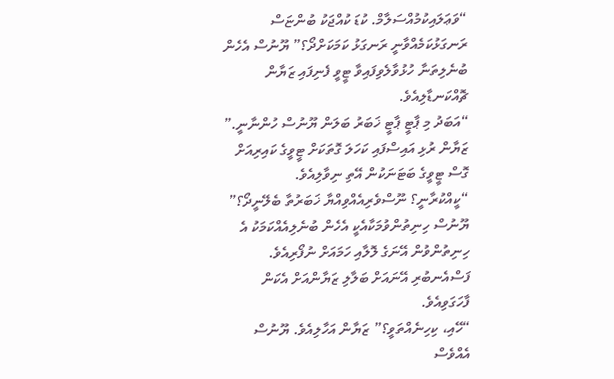“ވަޢަލައިކުމުއްސަލާމް. ކުޑަ ކުއްޖަކު ބުންޏަސް ރަނގަޅުކަމެއްވާނީ ރަނގަޅު ކަމަކަށްދޯ؟” ޔޫނުސް އެހެން ބުނެލިތަނާ ހުޅުވާލެވިފައިވާ ޓީވީ ފެނިފައި ޒަޔާން ޗޮއްކަނޑާލިއެވެ.
“އަބަދު މި ޕާޓީ ޕާޓީ ޚަބަރު ބަލަން ޔޫނުސް ހުންނާނީ.” ޒަޔާން ރުޅި އައިސްފައި ކަހަލަ ގޮތަކަށް ޓީވީގެ ކައިރިއަށް ގޮސް ޓީވީގެ ބަޓަނަކުން އޭތި ނިވާލިއެވެ.
“ކީއްކުރާނީ؟ ނޫސްވެރިއެއްވިއްޔާ ޚަބަރުތާ ބެލޭނީދޯ؟” ޔޫނުސް ހިނިތުންވުމަކާއެކީ އެހެން ބުނެލިއެއްކަމަކު އެ ހިނިތުންވުން އޭނަގެ ލޮލާއި ހަމައަށް ނުފޯރިއެވެ. ފަސްއެނބުރި އޭނައަށް ބަލާލި ޒަޔާންއަށް އެކަން ފާހަގަވިއެވެ.
“ހޭއި، ކިހިނެއްތަވީ؟” ޒަޔާން އަހާލިއެވެ. ޔޫނުސް އެއްވެސް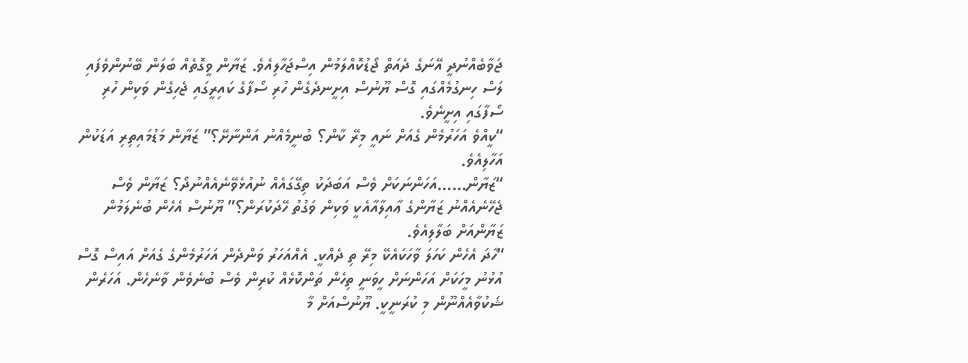ޖަވާބެއްނުދީ އޭނަގެ ދެއަތް ޖޯޑުކޮއްލަމުން އިސްޖަހާލިއެވެ. ޒަޔާން ވީގޮތެއް ބަލަން ބޭނުންވެފައި ލަސް ހިނގުމެއްގައި ގޮސް ޔޫނުސް އިށީނދެގެން ހުރި ސޯފާގެ ކައިރީގައި ޖެހިގެން ވަކިން ހުރި ސޯފާގައި އިށީނެވެ.
“ކީއްވެ އަހަރުމެން ގެއަށް ނައީ މިރޭ ކާން؟ ބުނީމެއްނު އަންނާށޭ؟” ޒަޔާން މަޑުމައިތިރި އަޑަކުން އަހާލިއެވެ.
“ޒަޔާން……އަހަންނަކަށް ވެސް އަބަދަކު ތިގޭގައެއް ނުއުޅެވޭނެއެއްނުދޯ؟ ޒަޔާން ވެސް ޖެހޭނެއެއްނު ޒަޔާންގެ ޢާއިލާއާއެކީ ވަކިން ވަގުތު ހޭދަކުރަން؟” ޔޫނުސް އެހެން ބުނެލަމުން ޒަޔާންއަށް ބަލާލިއެވެ.
“ހާދަ އެހެން ކަހަލަ ވާހަކައެކޭ މިރޭ ތި ދެއްކީ. އެއްއަހަރު ވަންދެން އަހަރުމެންގެ ގެއަށް އައިސް ގޮސް އުޅުނު މީހަކަށް އަހަންނަށް ހީވަނީ ތިހެން ތަންކޮޅެއް ކުރިން ވެސް ބުނެވެން ވާނެހެން. އަހަރެން ޝަކުވާއެއްނޫން މި ކުރަނީކީ. ޔޫނުސްއަށް މާ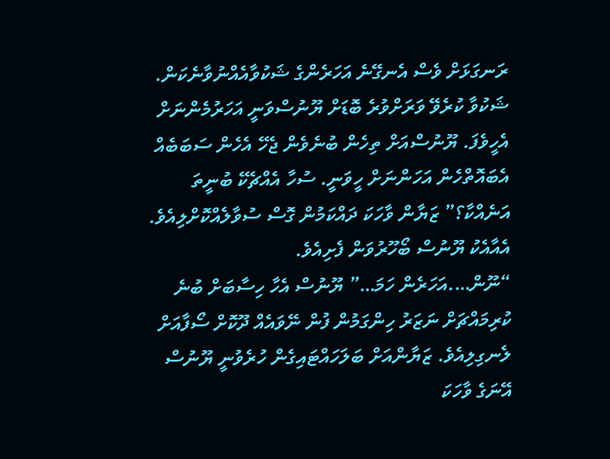ރަނގަޅަށް ވެސް އެނގޭނެ އަހަރެންގެ ޝަކުވާއެއްނުވާނެކަން. ޝަކުވާ ކުރެވޭ ވަރަށްވުރެ ބޮޑަށް ޔޫނުސްވަނީ އަހަރުމެންނަށް އެހީވެފަ. ޔޫނުސްއަށް ތިހެން ބުނެވެން ޖެހޭ އެހެން ސަބަބެއް އެބައޮތްހެން އަހަންނަށް ހީވަނީ. ސުހާ އެއްޗެކޭ ބުނީތަ އަނެއްކާ؟” ޒަޔާން ވާހަކަ ދައްކަމުން ގޮސް ސުވާލެއްކޮށްލިއެވެ. އެއާއެކު ޔޫނުސް ބޯހޫރުވަން ފެށިއެވެ.
“ނޫން….އަހަރެން ހަމަ…” ޔޫނުސް އެހާ ހިސާބަށް ބުނެ ކުރިމައްޗަށް ނަޒަރު ހިންގަމުން ފުން ނޭވައެއް ދޫކޮށް ސޯފާއަށް ލެނގިލިއެވެ. ޒަޔާންއަށް ބަލަހައްޓައިގެން ހުރެވުނީ ޔޫނުސް އޭނަގެ ވާހަކަ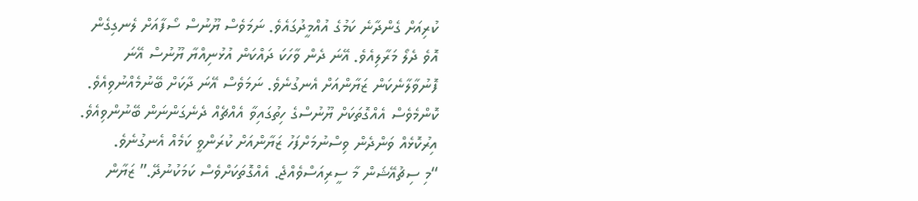ކުރިއަށް ގެންދާނެ ކަމުގެ އުއްމީދުގައެވެ. ނަމަވެސް ޔޫނުސް ސޯފާއަށް ލެނގިގެން އޮވެ ދެލޯ މަރާލިއެވެ. އޭނަ ދެން ވާހަކަ ދައްކަން އުޅުނިއްޔާ ޔޫނުސް އޭނަ ފޮނުވާލާނެކަން ޒަޔާންއަށް އެނގުނެވެ. ނަމަވެސް އޭނަ ދާކަށް ބޭނުމެއްނުވިއެވެ. ކޮންމެވެސް އެއްގޮތަކަށް ޔޫނުސްގެ ހިތުގައިވާ އެއްޗެއް ދެނެގަންނަން ބޭނުންވިއެވެ. އިރުކޮޅެއް ވަންދެން ވިސްނުމަށްފަހު ޒަޔާންއަށް ކުރަންވީ ކަމެއް އެނގުނެވެ.
“މި ސިޗުއޭޝަން މާ ސީރިއަސްވެއްޖެ. އެއްގޮތަކަށްވެސް ކަމަކުނުދޭ.” ޒަޔާން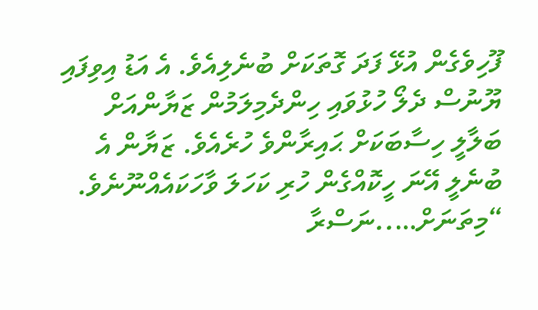ފޫހިވެގެން އުޅޭ ފަދަ ގޮތަކަށް ބުނެލިއެވެ. އެ އަޑު އިވިފައި ޔޫނުސް ދެލޯ ހުޅުވައި ހިންދެމިލަމުން ޒަޔާންއަށް ބަލާލީ ހިސާބަކަށް ޙައިރާންވެ ހުރެއެވެ. ޒަޔާން އެ ބުނެލީ އޭނަ ހީކޮއްގެން ހުރި ކަހަލަ ވާހަކައެއްނޫނެވެ.
“މިތަނަށް…..ނަސްރާ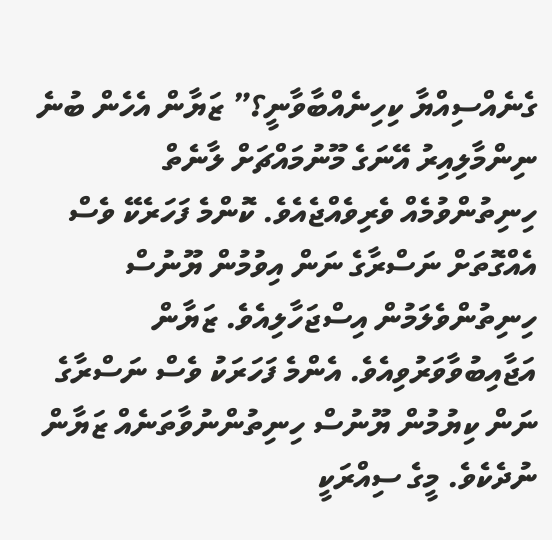ގެނެއްސިއްޔާ ކިހިނެއްބާވާނީ؟” ޒަޔާން އެހެން ބުނެ ނިންމާލިއިރު އޭނަގެ މޫނުމައްޗަށް ލާނެތް ހިނިތުންވުމެއް ވެރިވެއްޖެއެވެ. ކޮންމެ ފަހަރެކޭ ވެސް އެއްގޮތަށް ނަސްރާގެ ނަން އިވުމުން ޔޫނުސް ހިނިތުންވެލަމުން އިސްޖަހާލިއެވެ. ޒަޔާން އަޖާއިބުވާވަރުވިއެވެ. އެންމެ ފަހަރަކު ވެސް ނަސްރާގެ ނަން ކިޔުމުން ޔޫނުސް ހިނިތުންނުވާތަނެއް ޒަޔާން ނުދެކެވެ. މީގެ ސިއްރަކީ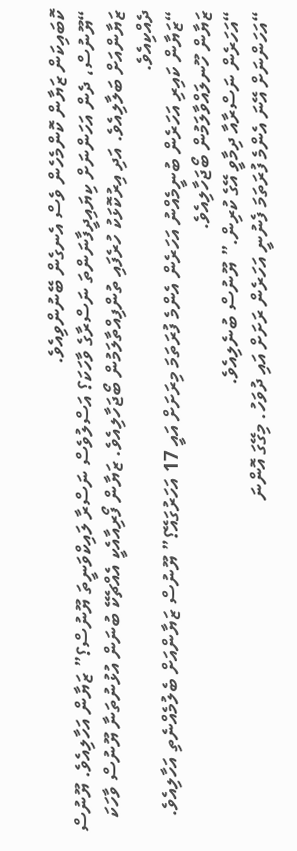ކޮބައިކަން ޒަޔާން ކޮންމެހެން ވެސް އެނގެން ބޭނުންވިއެވެ.
“ޔޫނުސް، ދެން އަހަންނަށް ކިޔައިދީފާނަންތަ ނަސްރާގެ ވާހަކަ؟ އަސްލުވެސް ނަސްރާ ލައިކްވަނީތަ ޔޫނުސް؟” ޒަޔާން އަހާލިއެވެ. ޔޫނުސް ޒަޔާންއަށް ބަލާލިއެވެ. އަދި އިރުކޮޅަކު ހުރެފައި ތުންފިއްތާލަމުން ބޯޖަހާލިއެވެ. ޒަޔާން ފޯރިއާއެކީ އެއްޗެކޭ ބުނަން އުޅުނުތަނާ ޔޫނުސް ވާހަކަ ދެއްކިއެވެ.
“ޒަޔާން ކައިރި އަހަރެން ބުނީމެއްނު އަހަރެން އެންމެ ފުރަތަމަ މިރަށަށް އައީ 17 އަހަރުގައޭ؟” ޔޫނުސް ޒަޔާންއަށް ބެލުމެއްނެތި އަހާލިއެވެ. ޒަޔާން ހޫނލައްވާލަމުން ބޯޖަހާލިއެވެ.
“އަހަރެން ނަސްރާއާ ދިމާވީ އޭގެ ކުރިން.” ޔޫނުސް ބުނެލިއެވެ.
“އަހަންނަށް އޭނަ އެންމެ ފުރަތަމަ ފެނުނީ އަހަރެން ރަށަށް އައި ދުވަހު. މިގޭގަ އޮންނަ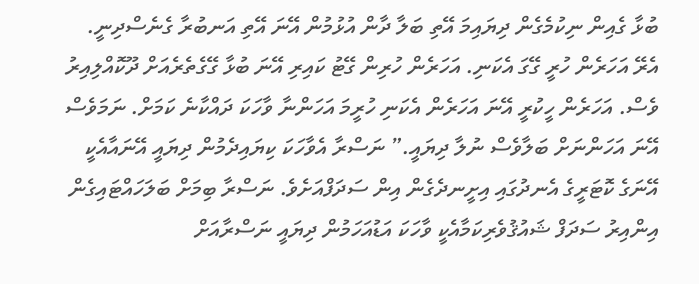ބުޅާ ގެއިން ނިކުމެގެން ދިޔައިމަ އޭތި ބަލާ ދާން އުޅުމުން އޭނަ އޭތި އަނބުރާ ގެނެސްދިނީ. އެރޭ އަހަރެން ހުރީ ގޭގަ އެކަނި. އަހަރެން ހުރިން ގޭޓު ކައިރި އޭނަ ބުޅާ ގޭގެތެރެއަށް ދޫކޮއްލިއިރު ވެސް. އަހަރެން ހީކުރީ އޭނަ އަހަރެން އެކަނި ހުރީމަ އަހަންނާ ވާހަކަ ދައްކާނެ ކަމަށް. ނަމަވެސް އޭނަ އަހަންނަށް ބަލާވެސް ނުލާ ދިޔައީ.” ނަސްރާ އެވާހަކަ ކިޔައިދެމުން ދިޔައީ އޭނައާއެކީ އޭނަގެ ކޮޓަރީގެ އެނދުގައި އިށީނދެގެން އިން ސަދަފްއަށެވެ. ނަސްރާ ބިމަށް ބަލަހައްޓައިގެން އިންއިރު ސަދަފް ޝައުޤުވެރިކަމާއެކީ ވާހަކަ އަޑުއަހަމުން ދިޔައީ ނަސްރާއަށް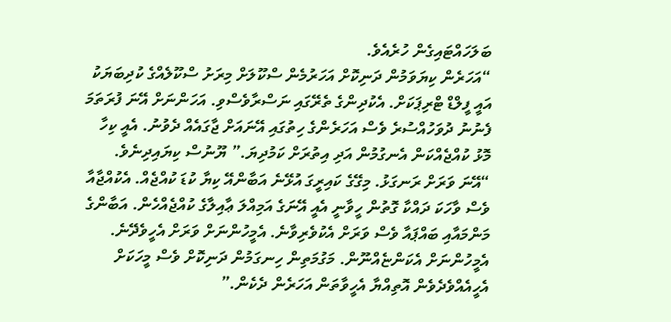ބަލަހައްޓައިގެން ހުރެއެވެ.
“އަހަރެން ކިޔަވަމުން ދަނިކޮށް އަހަރުމެން ސްކޫލަށް މިރަށު ސްކޫލެއްގެ ކުދިބަޔަކު އައީ ފީލްޑް ޓްރިޕަކަށް. އެކުދިންގެ ތެރޭގައި ނަސްރާވެސްވި. އަހަންނަށް އޭނަ ފުރަތަމަ ފެނުނު ދުވަހުއްސުރެ ވެސް އަހަރެންގެ ހިތުގައި އޭނައަށް ޖާގައެއް ދެވުނު. އެއީ ކިހާ މޮޅު ކުއްޖެއްކަން އެނގުމުން އަދި އިތުރަށް ކަމުދިޔަ.” ޔޫނުސް ކިޔައިދިނެވެ.
“އޭނަ ވަރަށް ރަނގަޅު. މިގޭގެ ކައިރީގަ އުޅޭނެ އަބާންއޭ ކިޔާ ކުޑަ ކުއްޖެއް. އެކުއްޖާއާ ވެސް ވާހަކަ ދައްކާ ގޮތުން ހީވާނީ އެއީ އޭނަގެ އަމިއްލަ ޢާއިލާގެ ކުއްޖެއްހެން. އަބާންގެ މަންމައާއި ބައްޕައާ ވެސް ވަރަށް އެކުވެރިވާނެ. އެމީހުންނަށް ވަރަށް އެހީވެދޭނެ. އެމީހުންނަށް އެކަންޏެއްނޫން. މަގުމަތިން ހިނގަމުން ދަނިކޮށް ވެސް މީހަކަށް އެހީއެއްވެދެވެން އޮތިއްޔާ އެހީވާތަން އަހަރެން ދެކެން.”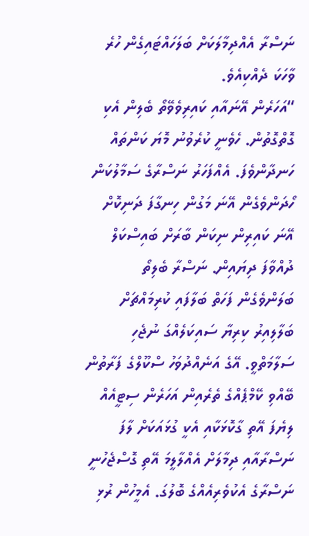ނަސްރާ އެއްދިމާލަކަށް ބަލަހައްޓައިގެން ހުރެ ވާހަކަ ދެއްކިއެވެ.
“އަހަރެން އޭނައާއި ކައިރިވެވޭތޯ ބެލިން އެކި ގޮތްގޮތުން. ހެވެނީ ކުރެވުނު މޮޔަ ކަންތައް ހަނދާންވެފަ. އެއްފަހަރު ނަސްރާގެ ސަމާލުކަން ހޯދަންވެގެން އޭނަ މަގުން ހިނގާފަ ދަނިކޮށް އޭނަ ކައިރިން ނިކަން ބާރަށް ބައިސްކަލް ދުއްވާފަ ދިޔައިން. ނަސްރާ ބެލިތޯ ބަލަންވެގެން ފަހަތް ބަލާފައި ކުރިމައްޗަށް ބަލާލިއިރު ކިރިޔާ ސައިކަލެއްގަ ނުޖެހި ސަލާމަތްވީ. އޭގެ އަނެއްދުވަހު ސްކޫލްގެ ފަރާތުން ބޭއްވި ކޭމްޕެއްގެ ތެރެއިން އަހަރެން ސިޓީއެއް ލިޔެފަ އޭތި ގާކޮޅަކާއި އެކީ ގުޅައަކަށް ލާފަ ނަސްރާއާއި ދިމާލަށް އެއްލާލީމަ އޭތި ގޮސްޖެހުނީ ނަސްރާގެ އެކުވެރިއެއްގެ ބޮލުގަ. އެމީހުން ރުޅި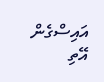އައިސްގެން އޭތި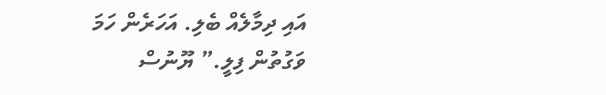އައި ދިމާލެއް ބެލި. އަހަރެން ހަމަ ވަގުތުން ފިލީ.” ޔޫނުސް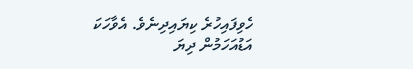ހެވިފައިހުރެ ކިޔައިދިނެވެ. އެވާހަކަ އަޑުއަހަމުން ދިޔަ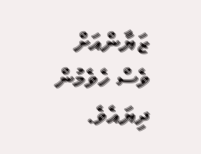ޒަޔާންއަށް ވެސް ހެވެމުން ދިޔައެވެ.